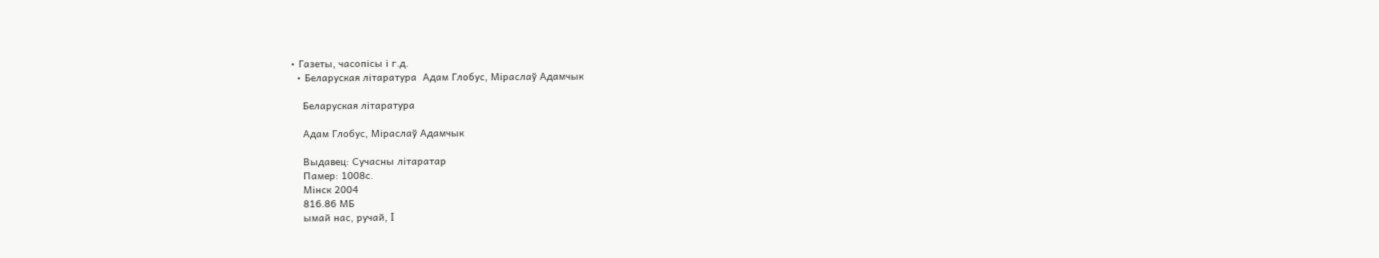• Газеты, часопісы і г.д.
  • Беларуская літаратура  Адам Глобус, Міраслаў Адамчык

    Беларуская літаратура

    Адам Глобус, Міраслаў Адамчык

    Выдавец: Сучасны літаратар
    Памер: 1008с.
    Мінск 2004
    816.86 МБ
    ымай нас, ручай, I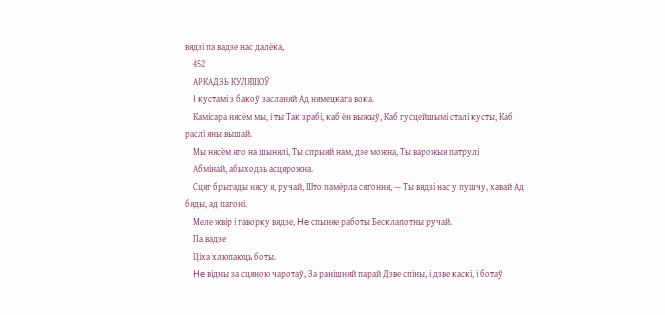вядзі па вадзе нас далёка,
    452
    АРКАДЗЬ КУЛЯШОЎ
    I кустамі з бакоў засланяй Ад нямецкага вока.
    Камісара нясём мы, і ты Так зрабі, каб ён выжыў, Каб гусцейшымі сталі кусты, Каб раслі яны вышай.
    Мы нясём яго на шынялі, Ты спрыяй нам, дзе можна, Ты варожыя патрулі
    Абмінай, абыходзь асцярожна.
    Сцяг брыгады нясу я, ручай, Што памёрла сягоння, — Ты вядзі нас у пушчу, хавай Ад бяды, ад пагоні.
    Меле жвір і гаворку вядзе, He спыняе работы Бесклапотны ручай.
    Па вадзе
    Ціха хлюпаюць боты.
    He відны за сцяною чаротаў, За ранішняй парай Дзве спіны, і дзве каскі, і ботаў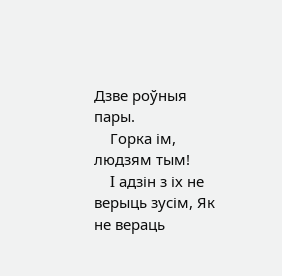Дзве роўныя пары.
    Горка ім, людзям тым!
    I адзін з іх не верыць зусім, Як не вераць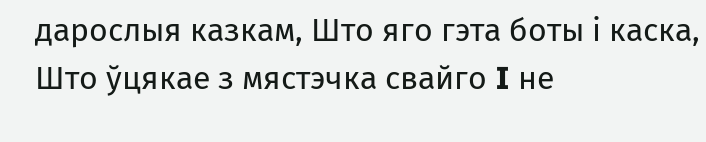дарослыя казкам, Што яго гэта боты і каска, Што ўцякае з мястэчка свайго I не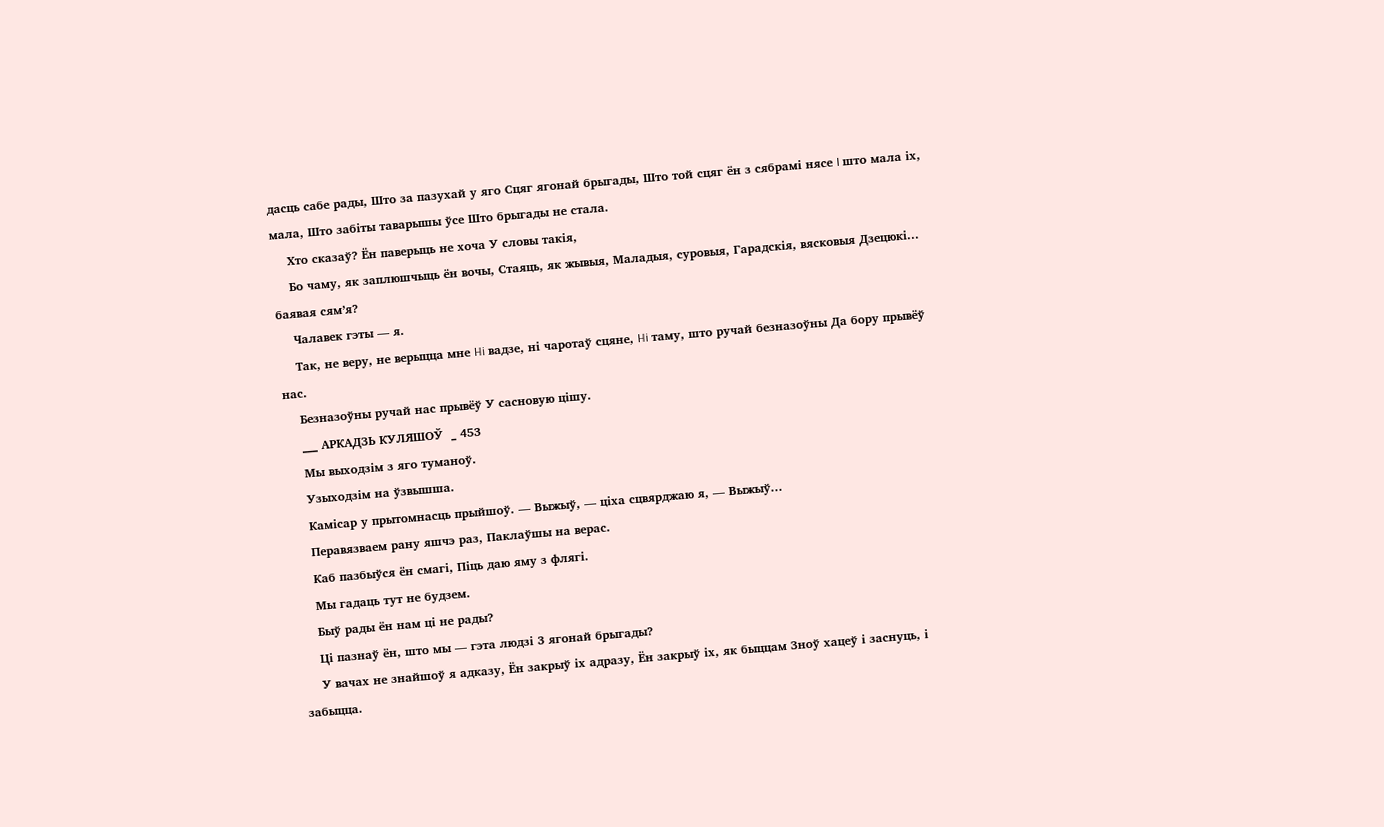дасць сабе рады, Што за пазухай у яго Сцяг ягонай брыгады, Што той сцяг ён з сябрамі нясе I што мала іх, мала, Што забіты таварышы ўсе Што брыгады не стала.
    Хто сказаў? Ён паверыць не хоча У словы такія,
    Бо чаму, як заплюшчыць ён вочы, Стаяць, як жывыя, Маладыя, суровыя, Гарадскія, вясковыя Дзецюкі... баявая сям’я?
    Чалавек гэты — я.
    Так, не веру, не верыцца мне Hi вадзе, ні чаротаў сцяне, Hi таму, што ручай безназоўны Да бору прывёў нас.
    Безназоўны ручай нас прывёў У сасновую цішу.
    ___ АРКАДЗЬ КУЛЯШОЎ  _ 453
    Мы выходзім з яго туманоў.
    Узыходзім на ўзвышша.
    Камісар у прытомнасць прыйшоў. — Выжыў, — ціха сцвярджаю я, — Выжыў...
    Перавязваем рану яшчэ раз, Паклаўшы на верас.
    Каб пазбыўся ён смагі, Піць даю яму з флягі.
    Мы гадаць тут не будзем.
    Быў рады ён нам ці не рады?
    Ці пазнаў ён, што мы — гэта людзі 3 ягонай брыгады?
    У вачах не знайшоў я адказу, Ён закрыў іх адразу, Ён закрыў іх, як быццам Зноў хацеў і заснуць, і забыцца.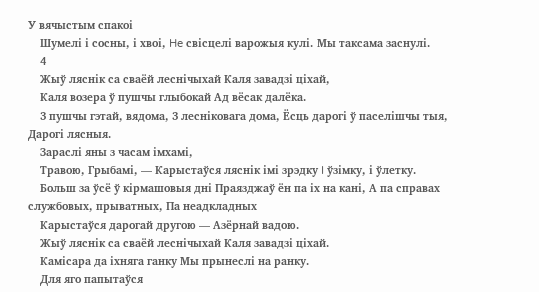У вячыстым спакоі
    Шумелі і сосны, і хвоі, He свісцелі варожыя кулі. Мы таксама заснулі.
    4
    Жыў ляснік са сваёй леснічыхай Каля завадзі ціхай,
    Каля возера ў пушчы глыбокай Ад вёсак далёка.
    3 пушчы гэтай, вядома, 3 лесніковага дома, Ёсць дарогі ў паселішчы тыя, Дарогі лясныя.
    Зараслі яны з часам імхамі,
    Травою, Грыбамі, — Карыстаўся ляснік імі зрэдку I ўзімку, і ўлетку.
    Больш за ўсё ў кірмашовыя дні Праязджаў ён па іх на кані, А па справах службовых, прыватных, Па неадкладных
    Карыстаўся дарогай другою — Азёрнай вадою.
    Жыў ляснік са сваёй леснічыхай Каля завадзі ціхай.
    Камісара да іхняга ганку Мы прынеслі на ранку.
    Для яго папытаўся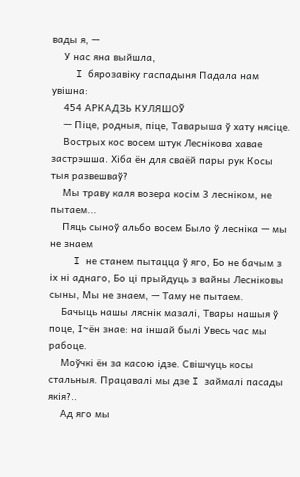вады я, —
    У нас яна выйшла,
    I бярозавіку гаспадыня Падала нам увішна:
    454 АРКАДЗЬ КУЛЯШОЎ
    — Піце, родныя, піце, Таварыша ў хату нясіце.
    Вострых кос восем штук Леснікова хавае застрэшша. Хіба ён для сваёй пары рук Косы тыя развешваў?
    Мы траву каля возера косім 3 лесніком, не пытаем...
    Пяць сыноў альбо восем Было ў лесніка — мы не знаем
    I не станем пытацца ў яго, Бо не бачым з іх ні аднаго, Бо ці прыйдуць з вайны Лесніковы сыны, Мы не знаем, — Таму не пытаем.
    Бачыць нашы ляснік мазалі, Твары нашыя ў поце, І~ён знае: на іншай былі Увесь час мы рабоце.
    Моўчкі ён за касою ідзе. Свішчуць косы стальныя. Працавалі мы дзе I займалі пасады якія?..
    Ад яго мы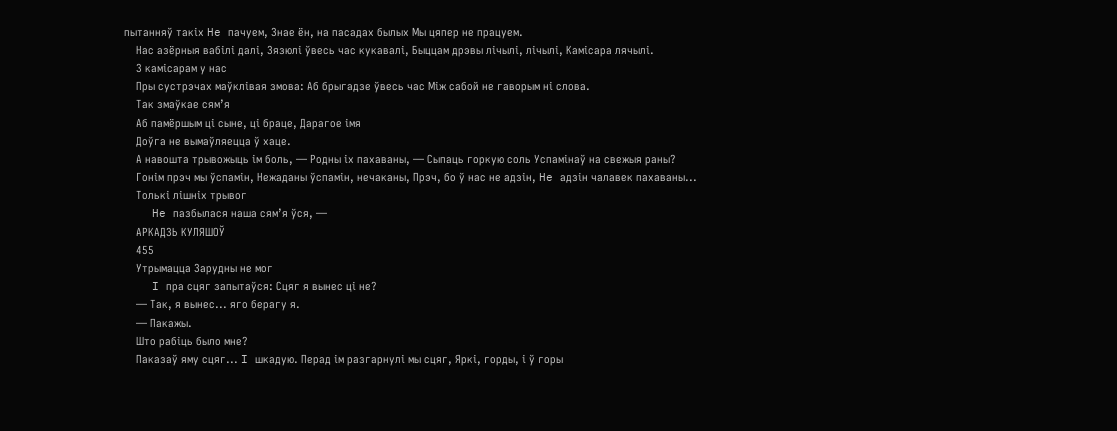пытанняў такіх He пачуем, Знае ён, на пасадах былых Мы цяпер не працуем.
    Нас азёрныя вабілі далі, Зязюлі ўвесь час кукавалі, Быццам дрэвы лічылі, лічылі, Камісара лячылі.
    3 камісарам у нас
    Пры сустрэчах маўклівая змова: Аб брыгадзе ўвесь час Між сабой не гаворым ні слова.
    Так змаўкае сям’я
    Аб памёршым ці сыне, ці браце, Дарагое імя
    Доўга не вымаўляецца ў хаце.
    А навошта трывожыць ім боль, — Родны іх пахаваны, — Сыпаць горкую соль Успамінаў на свежыя раны?
    Гонім прэч мы ўспамін, Нежаданы ўспамін, нечаканы, Прэч, бо ў нас не адзін, He адзін чалавек пахаваны...
    Толькі лішніх трывог
    He пазбылася наша сям’я ўся, —
    АРКАДЗЬ КУЛЯШОЎ
    455
    Утрымацца Зарудны не мог
    I пра сцяг запытаўся: Сцяг я вынес ці не?
    — Так, я вынес... яго берагу я.
    — Пакажы.
    Што рабіць было мне?
    Паказаў яму сцяг... I шкадую. Перад ім разгарнулі мы сцяг, Яркі, горды, і ў горы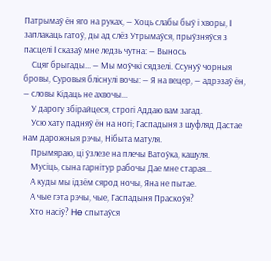Патрымаў ён яго на руках, — Хоць слабы быў і хворы, I заплакаць гатоў, ды ад слёз Утрымаўся, прыўзняўся з пасцелі I сказаў мне ледзь чутна: — Вынось
    Сцяг брыгады... — Мы моўчкі сядзелі. Ссунуў чорныя бровы, Суровыя бліснулі вочы: — Я на вецер, — адрэзаў ён, — словы Кідаць не ахвочы...
    У дарогу збірайцеся, строгі Аддаю вам загад.
    Усю хату падняў ён на ногі; Гаспадыня з шуфляд Дастае нам дарожныя рэчы, Нібыта матуля.
    Прымяраю, ці ўзлезе на плечы Ватоўка, кашуля.
    Мусіць, сына гарнітур рабочы Дае мне старая...
    А куды мы ідзём сярод ночы, Яна не пытае.
    А чые гэта рэчы, чые, Гаспадыня Праскоўя?
    Хто насіў? He спытаўся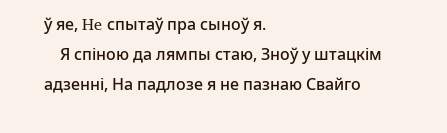ў яе, He спытаў пра сыноў я.
    Я спіною да лямпы стаю, Зноў у штацкім адзенні, На падлозе я не пазнаю Свайго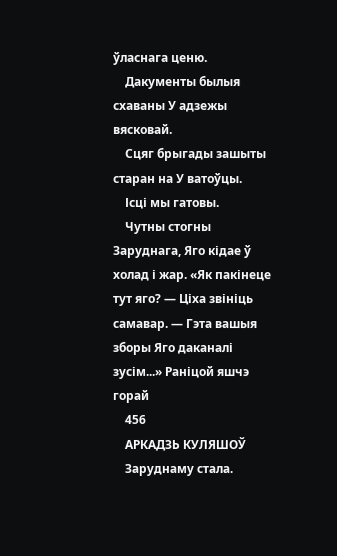ўласнага ценю.
    Дакументы былыя схаваны У адзежы вясковай.
    Сцяг брыгады зашыты старан на У ватоўцы.
    Ісці мы гатовы.
    Чутны стогны Заруднага, Яго кідае ў холад і жар. «Як пакінеце тут яго? — Ціха звініць самавар. — Гэта вашыя зборы Яго даканалі зусім...» Раніцой яшчэ горай
    456
    АРКАДЗЬ КУЛЯШОЎ
    Заруднаму стала.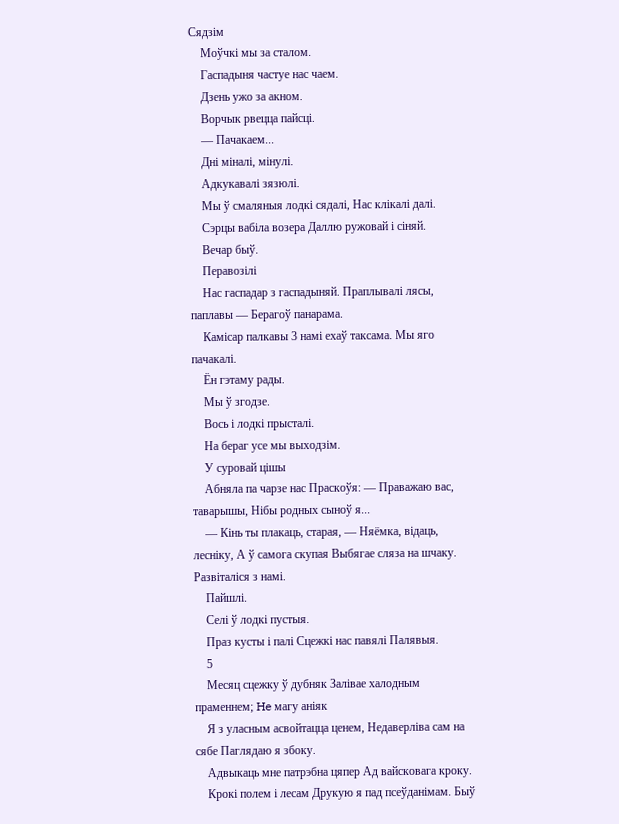Сядзім
    Моўчкі мы за сталом.
    Гаспадыня частуе нас чаем.
    Дзень ужо за акном.
    Ворчык рвецца пайсці.
    — Пачакаем...
    Дні міналі, мінулі.
    Адкукавалі зязюлі.
    Мы ў смаляныя лодкі сядалі, Нас клікалі далі.
    Сэрцы вабіла возера Даллю ружовай і сіняй.
    Вечар быў.
    Перавозілі
    Нас гаспадар з гаспадыняй. Праплывалі лясы, паплавы — Берагоў панарама.
    Камісар палкавы 3 намі ехаў таксама. Мы яго пачакалі.
    Ён гэтаму рады.
    Мы ў згодзе.
    Вось і лодкі прысталі.
    На бераг усе мы выходзім.
    У суровай цішы
    Абняла па чарзе нас Праскоўя: — Праважаю вас, таварышы, Нібы родных сыноў я...
    — Кінь ты плакаць, старая, — Няёмка, відаць, лесніку, А ў самога скупая Выбягае сляза на шчаку. Развіталіся з намі.
    Пайшлі.
    Селі ў лодкі пустыя.
    Праз кусты і палі Сцежкі нас павялі Палявыя.
    5
    Месяц сцежку ў дубняк Залівае халодным праменнем; He магу аніяк
    Я з уласным асвойтацца ценем, Недаверліва сам на сябе Паглядаю я збоку.
    Адвыкаць мне патрэбна цяпер Ад вайсковага кроку.
    Крокі полем і лесам Друкую я пад псеўданімам. Быў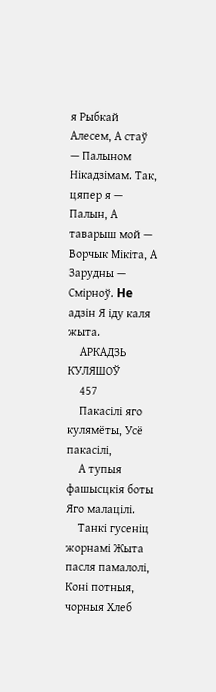я Рыбкай Алесем, А стаў — Палыном Нікадзімам. Так, цяпер я — Палын, А таварыш мой — Ворчык Мікіта, А Зарудны — Смірноў. He адзін Я іду каля жыта.
    АРКАДЗЬ КУЛЯШОЎ
    457
    Пакасілі яго кулямёты, Усё пакасілі,
    А тупыя фашысцкія боты Яго малацілі.
    Танкі гусеніц жорнамі Жыта пасля памалолі, Коні потныя, чорныя Хлеб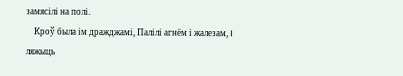замясілі на полі.
    Кроў была ім дражджамі, Палілі агнём і жалезам, I ляжыць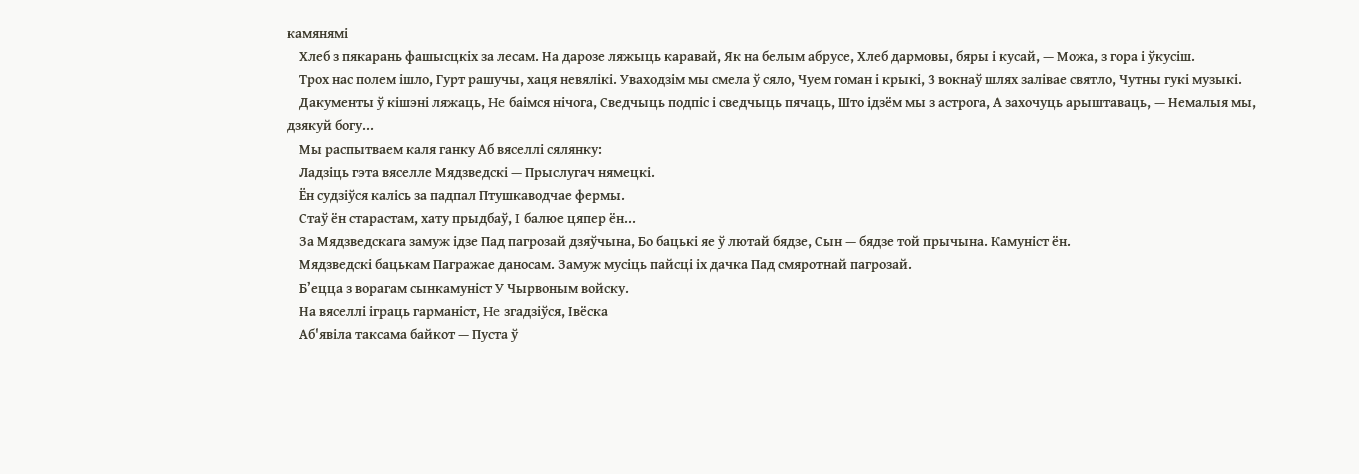камянямі
    Хлеб з пякарань фашысцкіх за лесам. На дарозе ляжыць каравай, Як на белым абрусе, Хлеб дармовы, бяры і кусай, — Можа, з гора і ўкусіш.
    Трох нас полем ішло, Гурт рашучы, хаця невялікі. Уваходзім мы смела ў сяло, Чуем гоман і крыкі, 3 вокнаў шлях залівае святло, Чутны гукі музыкі.
    Дакументы ў кішэні ляжаць, He баімся нічога, Сведчыць подпіс і сведчыць пячаць, Што ідзём мы з астрога, А захочуць арыштаваць, — Немалыя мы, дзякуй богу...
    Мы распытваем каля ганку Аб вяселлі сялянку:
    Ладзіць гэта вяселле Мядзведскі — Прыслугач нямецкі.
    Ён судзіўся калісь за падпал Птушкаводчае фермы.
    Стаў ён старастам, хату прыдбаў, I балюе цяпер ён...
    За Мядзведскага замуж ідзе Пад пагрозай дзяўчына, Бо бацькі яе ў лютай бядзе, Сын — бядзе той прычына. Камуніст ён.
    Мядзведскі бацькам Пагражае даносам. Замуж мусіць пайсці іх дачка Пад смяротнай пагрозай.
    Б’ецца з ворагам сынкамуніст У Чырвоным войску.
    На вяселлі іграць гарманіст, He згадзіўся, Iвёска
    Аб'явіла таксама байкот — Пуста ў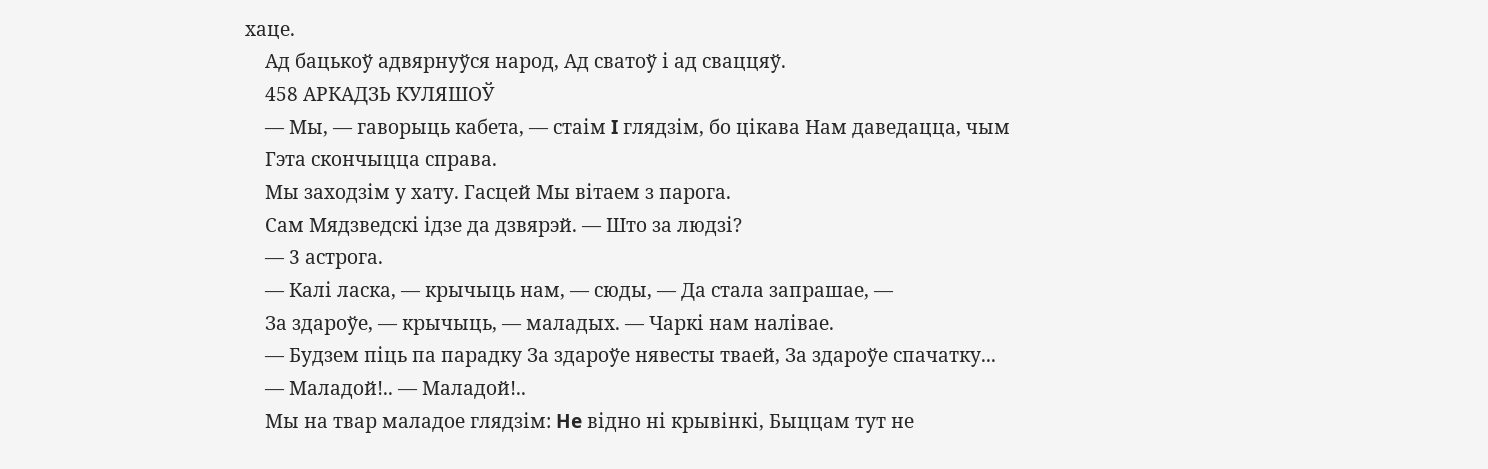хаце.
    Ад бацькоў адвярнуўся народ, Ад сватоў і ад сваццяў.
    458 АРКАДЗЬ КУЛЯШОЎ
    — Мы, — гаворыць кабета, — стаім I глядзім, бо цікава Нам даведацца, чым
    Гэта скончыцца справа.
    Мы заходзім у хату. Гасцей Мы вітаем з парога.
    Сам Мядзведскі ідзе да дзвярэй. — Што за людзі?
    — 3 астрога.
    — Калі ласка, — крычыць нам, — сюды, — Да стала запрашае, —
    За здароўе, — крычыць, — маладых. — Чаркі нам налівае.
    — Будзем піць па парадку За здароўе нявесты тваей, За здароўе спачатку...
    — Маладой!.. — Маладой!..
    Мы на твар маладое глядзім: He відно ні крывінкі, Быццам тут не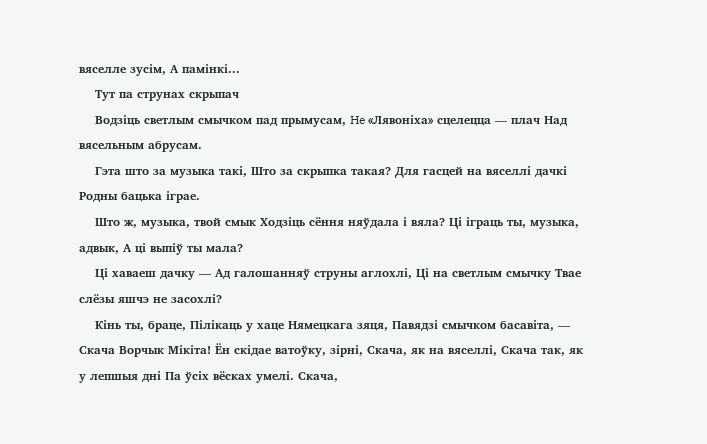вяселле зусім, А памінкі...
    Тут па струнах скрыпач
    Водзіць светлым смычком пад прымусам, He «Лявоніха» сцелецца — плач Над вясельным абрусам.
    Гэта што за музыка такі, Што за скрыпка такая? Для гасцей на вяселлі дачкі Родны бацька іграе.
    Што ж, музыка, твой смык Ходзіць сёння няўдала і вяла? Ці іграць ты, музыка, адвык, А ці выпіў ты мала?
    Ці хаваеш дачку — Ад галошанняў струны аглохлі, Ці на светлым смычку Твае слёзы яшчэ не засохлі?
    Кінь ты, браце, Пілікаць у хаце Нямецкага зяця, Павядзі смычком басавіта, — Скача Ворчык Мікіта! Ён скідае ватоўку, зірні, Скача, як на вяселлі, Скача так, як у лепшыя дні Па ўсіх вёсках умелі. Скача,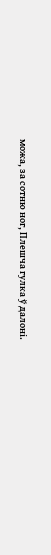можа, за сотню ног, Плешча гулка ў далоні.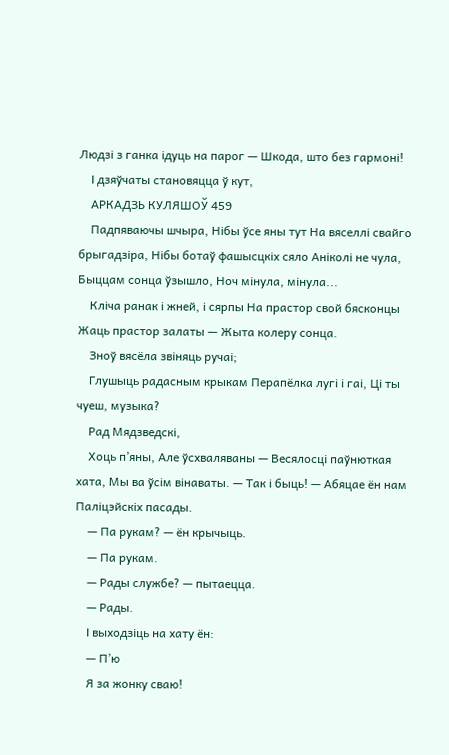Людзі з ганка ідуць на парог — Шкода, што без гармоні!
    I дзяўчаты становяцца ў кут,
    АРКАДЗЬ КУЛЯШОЎ 459
    Падпяваючы шчыра, Нібы ўсе яны тут На вяселлі свайго брыгадзіра, Нібы ботаў фашысцкіх сяло Аніколі не чула, Быццам сонца ўзышло, Ноч мінула, мінула...
    Кліча ранак і жней, і сярпы На прастор свой бясконцы Жаць прастор залаты — Жыта колеру сонца.
    Зноў вясёла звіняць ручаі;
    Глушыць радасным крыкам Перапёлка лугі і гаі, Ці ты чуеш, музыка?
    Рад Мядзведскі,
    Хоць п’яны, Але ўсхваляваны — Весялосці паўнюткая хата, Мы ва ўсім вінаваты. — Так і быць! — Абяцае ён нам Паліцэйскіх пасады.
    — Па рукам? — ён крычыць.
    — Па рукам.
    — Рады службе? — пытаецца.
    — Рады.
    I выходзіць на хату ён:
    — П’ю
    Я за жонку сваю!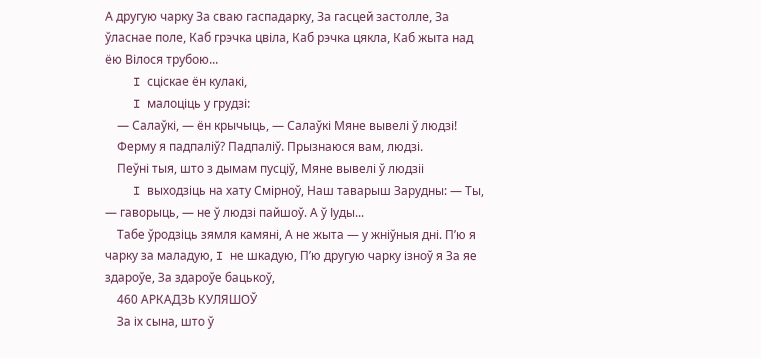А другую чарку За сваю гаспадарку, За гасцей застолле, За ўласнае поле, Каб грэчка цвіла, Каб рэчка цякла, Каб жыта над ёю Вілося трубою...
    I сціскае ён кулакі,
    I малоціць у грудзі:
    — Салаўкі, — ён крычыць, — Салаўкі Мяне вывелі ў людзі!
    Ферму я падпаліў? Падпаліў. Прызнаюся вам, людзі.
    Пеўні тыя, што з дымам пусціў, Мяне вывелі ў людзіі
    I выходзіць на хату Смірноў, Наш таварыш Зарудны: — Ты, — гаворыць, — не ў людзі пайшоў. А ў Іуды...
    Табе ўродзіць зямля камяні, А не жыта — у жніўныя дні. П’ю я чарку за маладую, I не шкадую, П’ю другую чарку ізноў я За яе здароўе, За здароўе бацькоў,
    460 АРКАДЗЬ КУЛЯШОЎ
    За іх сына, што ў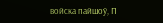войска пайшоў, П